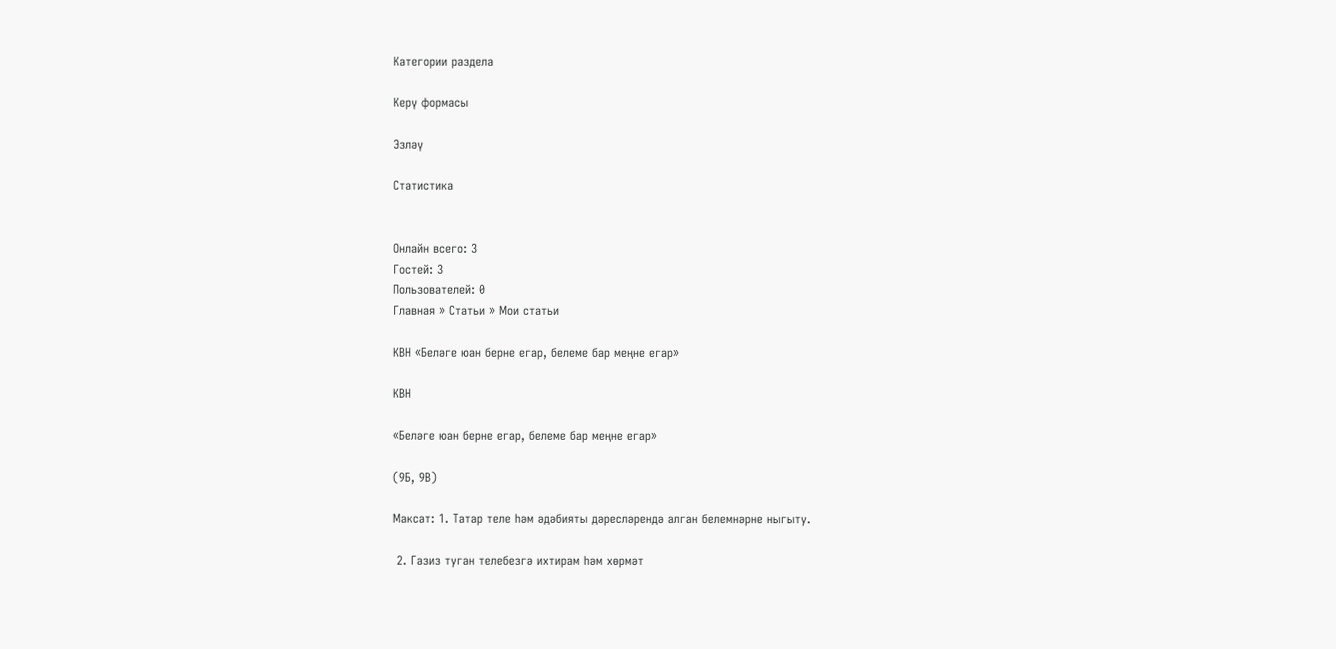Категории раздела

Керү формасы

Эзләү

Статистика


Онлайн всего: 3
Гостей: 3
Пользователей: 0
Главная » Статьи » Мои статьи

КВН «Беләге юан берне егар, белеме бар меңне егар»

КВН

«Беләге юан берне егар, белеме бар меңне егар»

(9Б, 9В)

Максат: 1. Татар теле һәм әдәбияты дәресләрендә алган белемнәрне ныгыту.

 2. Газиз туган телебезгә ихтирам һәм хөрмәт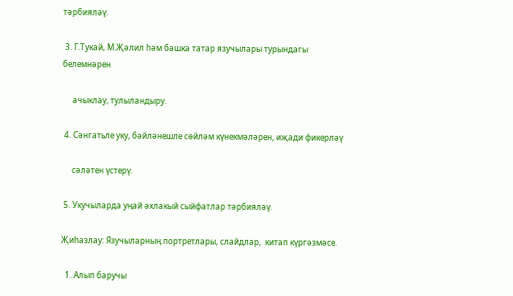тәрбияләү.

 3. Г.Тукай, М.Җәлил һәм башка татар язучылары турындагы белемнәрен

     ачыклау, тулыландыру.

 4. Сәнгатьле уку, бәйләнешле сөйләм күнекмәләрен, иҗади фикерләү

     сәләтен үстерү.

 5. Укучыларда уңай әхлакый сыйфатлар тәрбияләү.

Җиһазлау: Язучыларның портретлары, слайдлар,  китап күргәзмәсе.

  1. Алып баручы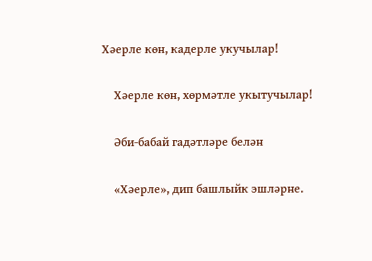Хәерле көн, кадерле укучылар!

    Хәерле көн, хөрмәтле укытучылар!

    Әби-бабай гадәтләре белән

    «Хәерле», дип башлыйк эшләрне.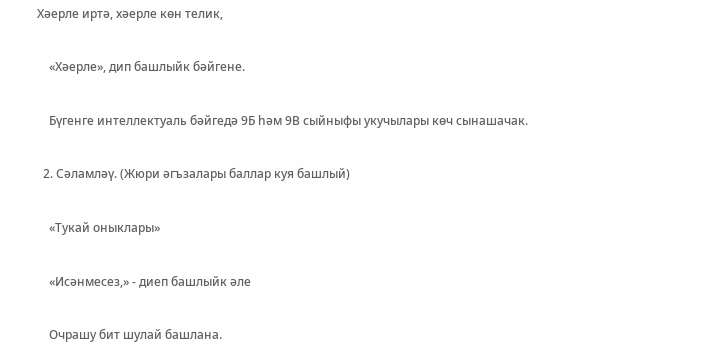Хәерле иртә, хәерле көн телик,

    «Хәерле», дип башлыйк бәйгене.

    Бүгенге интеллектуаль бәйгедә 9Б һәм 9В сыйныфы укучылары көч сынашачак.

  2. Сәламләү. (Жюри әгъзалары баллар куя башлый)

    «Тукай оныклары»

    «Исәнмесез,» - диеп башлыйк әле

    Очрашу бит шулай башлана.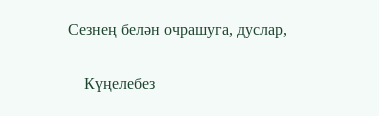Сезнең белән очрашуга, дуслар,

    Күңелебез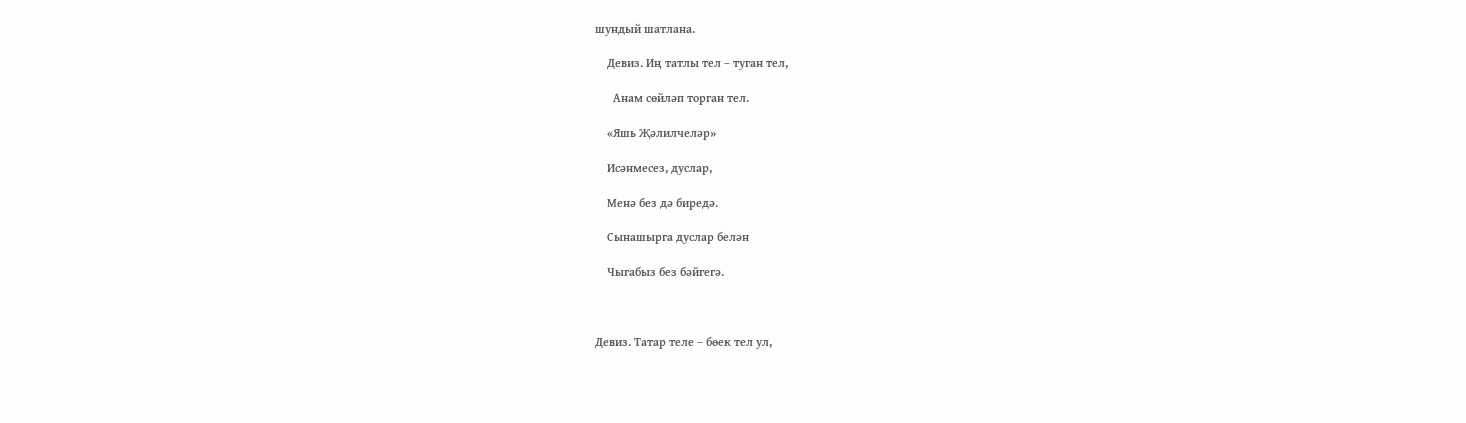шундый шатлана.

    Девиз. Иң татлы тел – туган тел,

      Анам сөйләп торган тел.

    «Яшь Җәлилчеләр»

    Исәнмесез, дуслар,

    Менә без дә биредә.

    Сынашырга дуслар белән

    Чыгабыз без бәйгегә.



Девиз. Татар теле – бөек тел ул,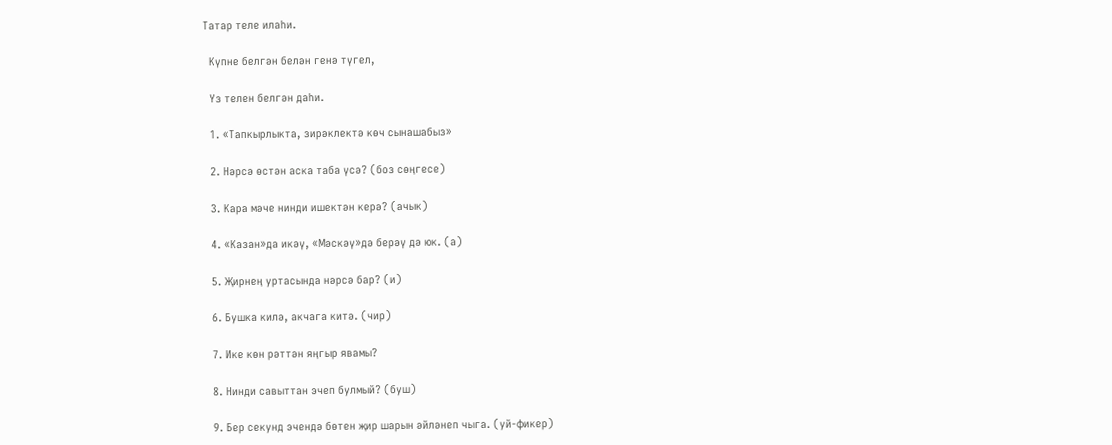Татар теле илаһи.

  Күпне белгән белән генә түгел,

  Үз телен белгән даһи.

  1. «Тапкырлыкта, зирәклектә көч сынашабыз»

  2. Нәрсә өстән аска таба үсә? (боз сөңгесе)

  3. Кара мәче нинди ишектән керә? (ачык)

  4. «Казан»да икәү, «Мәскәү»дә берәү дә юк. (а)

  5. Җирнең уртасында нәрсә бар? (и)

  6. Бушка килә, акчага китә. (чир)

  7. Ике көн рәттән яңгыр явамы?

  8. Нинди савыттан эчеп булмый? (буш)

  9. Бер секунд эчендә бөтен җир шарын әйләнеп чыга. (уй-фикер)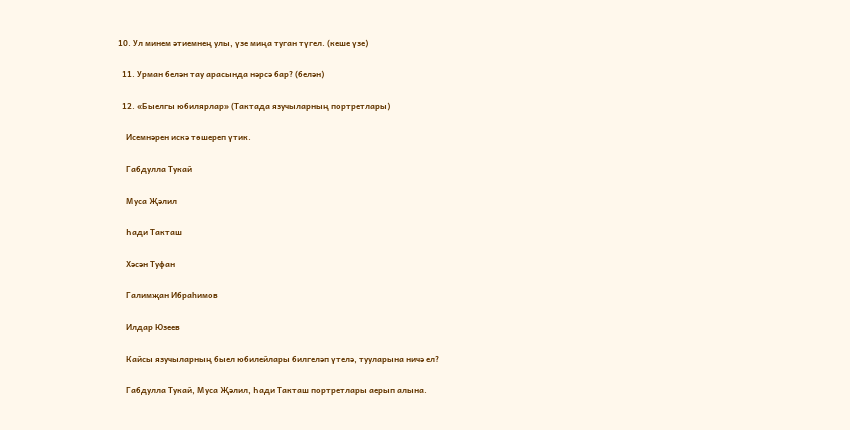10. Ул минем әтиемнең улы, үзе миңа туган түгел. (кеше үзе)

  11. Урман белән тау арасында нәрсә бар? (белән)

  12. «Быелгы юбилярлар» (Тактада язучыларның портретлары)

    Исемнәрен искә төшереп үтик.

    Габдулла Тукай

    Муса Җәлил

    Һади Такташ

    Хәсән Туфан

    Галимҗан Ибраһимов

    Илдар Юзеев

    Кайсы язучыларның быел юбилейлары билгеләп үтелә, тууларына ничә ел?

    Габдулла Тукай, Муса Җәлил, Һади Такташ портретлары аерып алына.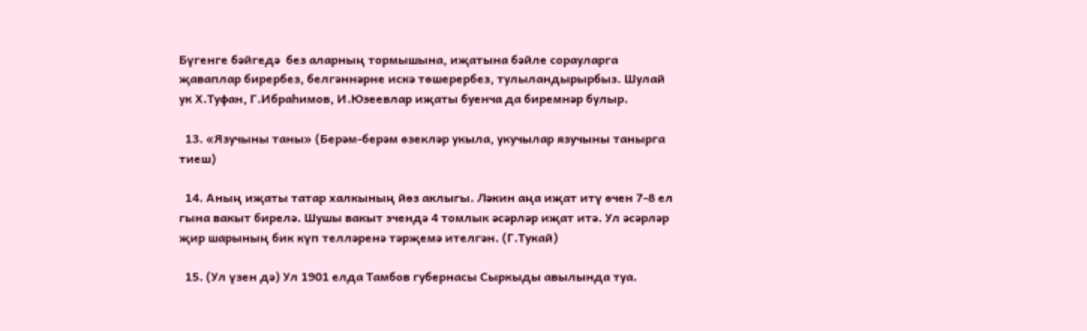Бүгенге бәйгедә  без аларның тормышына, иҗатына бәйле сорауларга җаваплар бирербез, белгәннәрне искә төшерербез, тулыландырырбыз. Шулай ук Х.Туфан, Г.Ибраһимов, И.Юзеевлар иҗаты буенча да биремнәр булыр.

  13. «Язучыны таны» (Берәм-берәм өзекләр укыла, укучылар язучыны танырга тиеш)

  14. Аның иҗаты татар халкының йөз аклыгы. Ләкин аңа иҗат итү өчен 7-8 ел гына вакыт бирелә. Шушы вакыт эчендә 4 томлык әсәрләр иҗат итә. Ул әсәрләр җир шарының бик күп телләренә тәрҗемә ителгән. (Г.Тукай)

  15. (Ул үзен дә) Ул 1901 елда Тамбов губернасы Сыркыды авылында туа.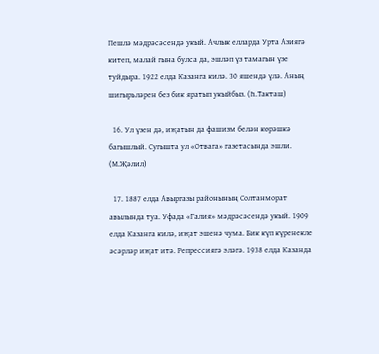Пешлә мәдрәсәсендә укый. Ачлык елларда Урта Азиягә китеп, малай гына булса да, эшләп үз тамагын үзе туйдыра. 1922 елда Казанга килә. 30 яшендә үлә. Аның шигырьләрен без бик яратып укыйбыз. (Һ.Такташ)

  16. Ул үзен дә, иҗатын да фашизм белән көрәшкә багышлый. Сугышта ул «Отвага» газетасында эшли. (М.Җәлил)

  17. 1887 елда Авыргазы районының Солтанморат авылында туа. Уфада «Галия» мәдрәсәсендә укый. 1909 елда Казанга килә, иҗат эшенә чума. Бик күп күренекле әсәрләр иҗат итә. Репрессиягә эләгә. 1938 елда Казанда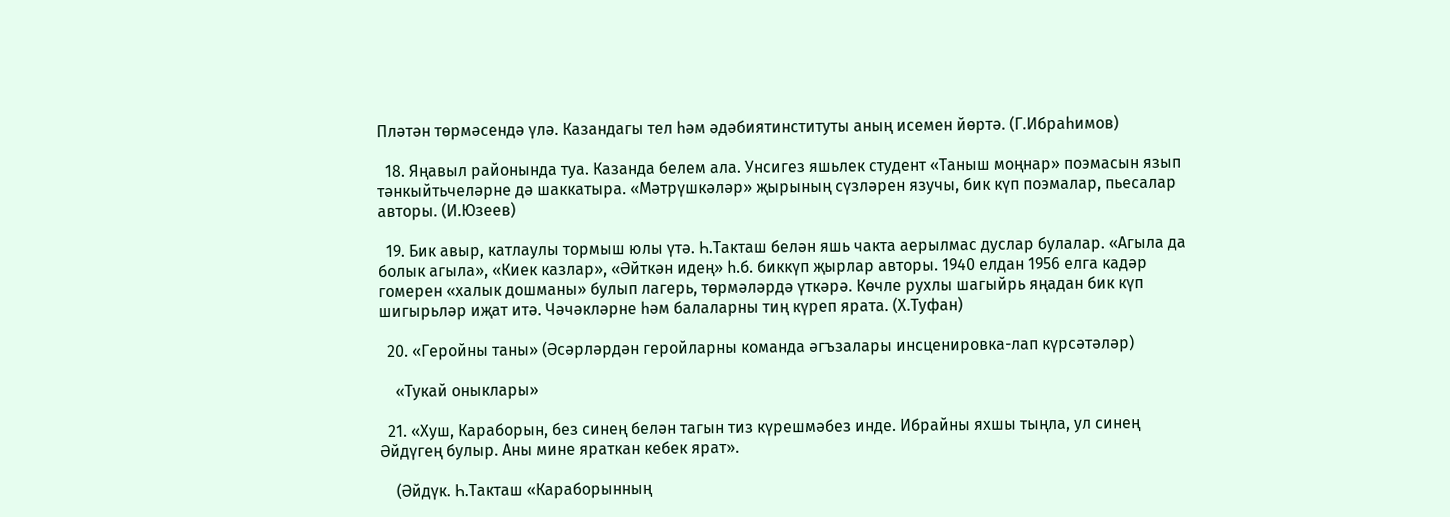Пләтән төрмәсендә үлә. Казандагы тел һәм әдәбиятинституты аның исемен йөртә. (Г.Ибраһимов)

  18. Яңавыл районында туа. Казанда белем ала. Унсигез яшьлек студент «Таныш моңнар» поэмасын язып тәнкыйтьчеләрне дә шаккатыра. «Мәтрүшкәләр» җырының сүзләрен язучы, бик күп поэмалар, пьесалар авторы. (И.Юзеев)

  19. Бик авыр, катлаулы тормыш юлы үтә. Һ.Такташ белән яшь чакта аерылмас дуслар булалар. «Агыла да болык агыла», «Киек казлар», «Әйткән идең» һ.б. биккүп җырлар авторы. 1940 елдан 1956 елга кадәр гомерен «халык дошманы» булып лагерь, төрмәләрдә үткәрә. Көчле рухлы шагыйрь яңадан бик күп шигырьләр иҗат итә. Чәчәкләрне һәм балаларны тиң күреп ярата. (Х.Туфан)

  20. «Геройны таны» (Әсәрләрдән геройларны команда әгъзалары инсценировка-лап күрсәтәләр)

    «Тукай оныклары»

  21. «Хуш, Караборын, без синең белән тагын тиз күрешмәбез инде. Ибрайны яхшы тыңла, ул синең Әйдүгең булыр. Аны мине яраткан кебек ярат».

    (Әйдүк. Һ.Такташ «Караборынның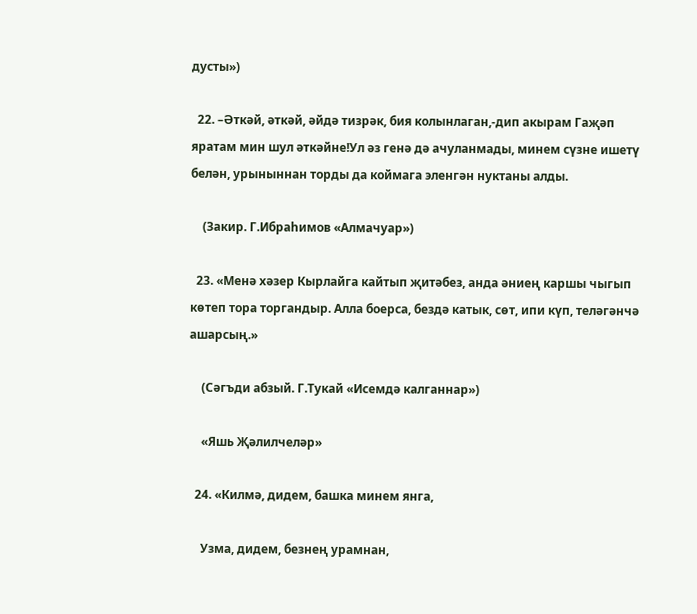дусты»)

  22. –Әткәй, әткәй, әйдә тизрәк, бия колынлаган,-дип акырам Гаҗәп яратам мин шул әткәйне!Ул әз генә дә ачуланмады, минем сүзне ишетү белән, урыныннан торды да коймага эленгән нуктаны алды.

    (Закир. Г.Ибраһимов «Алмачуар»)

  23. «Менә хәзер Кырлайга кайтып җитәбез, анда әниең каршы чыгып көтеп тора торгандыр. Алла боерса, бездә катык, сөт, ипи күп, теләгәнчә ашарсың.»

    (Сәгъди абзый. Г.Тукай «Исемдә калганнар»)

    «Яшь Җәлилчеләр»

  24. «Килмә, дидем, башка минем янга,

    Узма, дидем, безнең урамнан,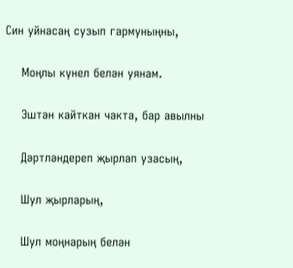Син уйнасаң сузып гармуныңны,

    Моңлы күнел белән уянам.

    Эштән кайткан чакта, бар авылны

    Дәртләндереп җырлап узасың,

    Шул җырларың,

    Шул моңнарың белән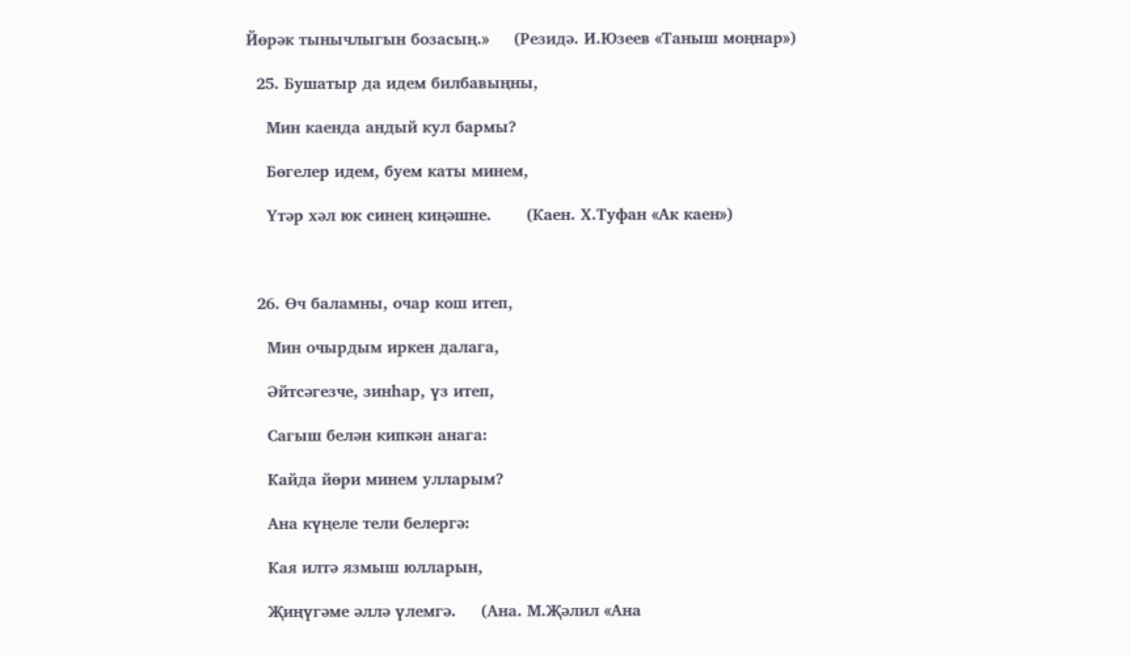Йөрәк тынычлыгын бозасың.»     (Резидә. И.Юзеев «Таныш моңнар»)

  25. Бушатыр да идем билбавыңны,

    Мин каенда андый кул бармы?

    Бөгелер идем, буем каты минем,

    Үтәр хәл юк синең киңәшне.       (Каен. Х.Туфан «Ак каен»)



  26. Өч баламны, очар кош итеп,

    Мин очырдым иркен далага,

    Әйтсәгезче, зинһар, үз итеп,

    Сагыш белән кипкән анага:

    Кайда йөри минем улларым?

    Ана күңеле тели белергә:

    Кая илтә язмыш юлларын,

    Җиңүгәме әллә үлемгә.     (Ана. М.Җәлил «Ана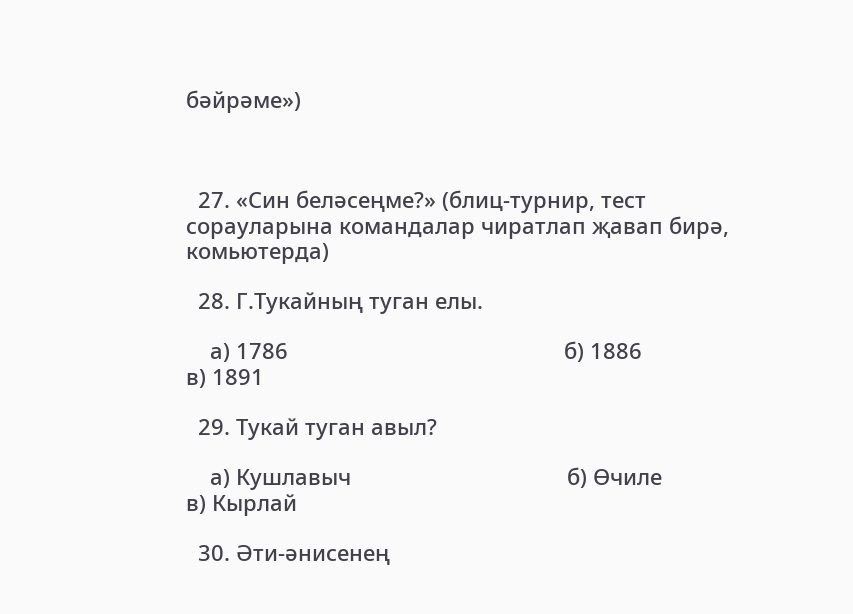бәйрәме»)



  27. «Син беләсеңме?» (блиц-турнир, тест сорауларына командалар чиратлап җавап бирә, комьютерда)

  28. Г.Тукайның туган елы.

    а) 1786                                              б) 1886                                  в) 1891

  29. Тукай туган авыл?

    а) Кушлавыч                                    б) Өчиле                               в) Кырлай

  30. Әти-әнисенең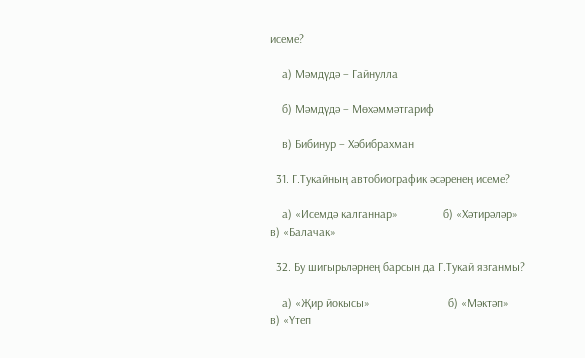исеме?

    а) Мәмдүдә – Гайнулла

    б) Мәмдүдә – Мөхәммәтгариф

    в) Бибинур – Хәбибрахман

  31. Г.Тукайның автобиографик әсәренең исеме?

    а) «Исемдә калганнар»               б) «Хәтирәләр»                  в) «Балачак»

  32. Бу шигырьләрнең барсын да Г.Тукай язганмы?

    а) «Җир йокысы»                          б) «Мәктәп»                         в) «Үтеп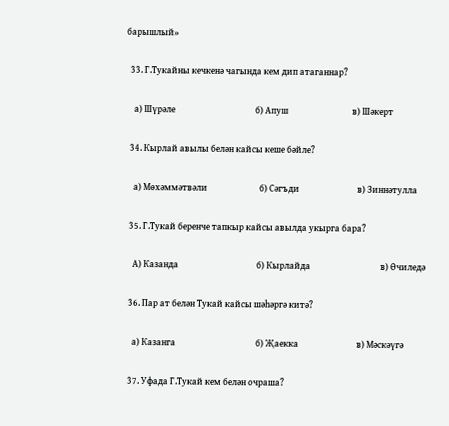барышлый»

  33. Г.Тукайны кечкенә чагында кем дип атаганнар?

    а) Шүрәле                                        б) Апуш                                в) Шәкерт

  34. Кырлай авылы белән кайсы кеше бәйле?

    а) Мөхәммәтвәли                          б) Сәгъди                             в) Зиннәтулла

  35. Г.Тукай беренче тапкыр кайсы авылда укырга бара?

    А) Казанда                                       б) Кырлайда                                   в) Өчиледә

  36. Пар ат белән Тукай кайсы шәһәргә китә?

    а) Казанга                                        б) Җаекка                             в) Мәскәүгә

  37. Уфада Г.Тукай кем белән очраша?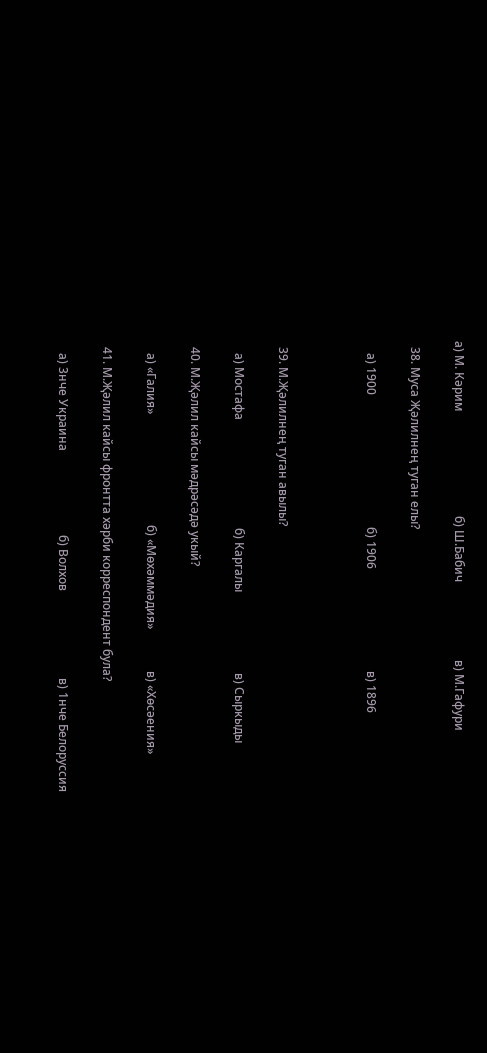а) М. Кәрим                                   б) Ш.Бабич                          в) М.Гафури

  38. Муса Җәлилнең туган елы?

    а) 1900                                            б) 1906                                  в) 1896



  39. М.Җәлилнең туган авылы?

    а) Мостафа                                    б) Каргалы                           в) Сыркыды

  40. М.Җәлил кайсы мәдрәсәдә укый?

    а) «Галия»                                     б) «Мөхәммәдия»              в) «Хөсәения»

  41. М.Җәлил кайсы фронтта хәрби корреспондент була?

    а) 3нче Украина                            б) Волхов                             в) 1нче Белоруссия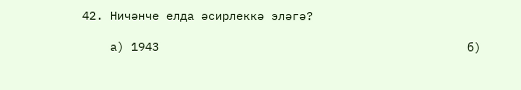42. Ничәнче елда әсирлеккә эләгә?

    а) 1943                                            б)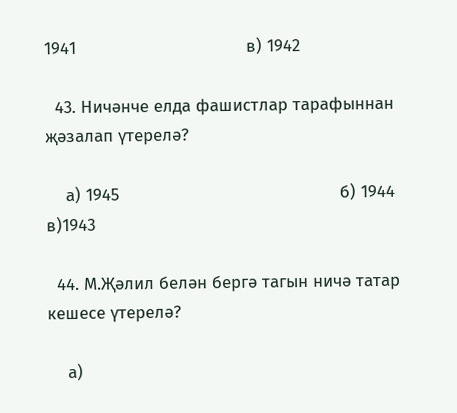1941                                  в) 1942

  43. Ничәнче елда фашистлар тарафыннан җәзалап үтерелә?

    а) 1945                                            б) 1944                                  в)1943

  44. М.Җәлил белән бергә тагын ничә татар кешесе үтерелә?

    а)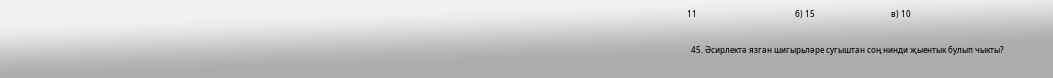11                                                 б) 15                                      в) 10

  45. Әсирлектә язган шигырьләре сугыштан соң нинди җыентык булып чыкты?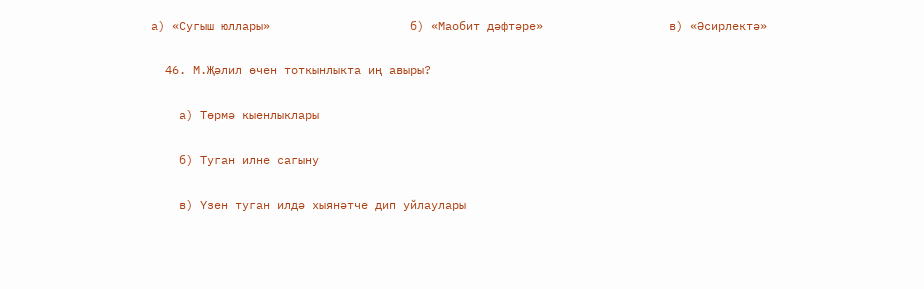а) «Сугыш юллары»                    б) «Маобит дәфтәре»                  в) «Әсирлектә»

  46. М.Җәлил өчен тоткынлыкта иң авыры?

    а) Төрмә кыенлыклары

    б) Туган илне сагыну

    в) Үзен туган илдә хыянәтче дип уйлаулары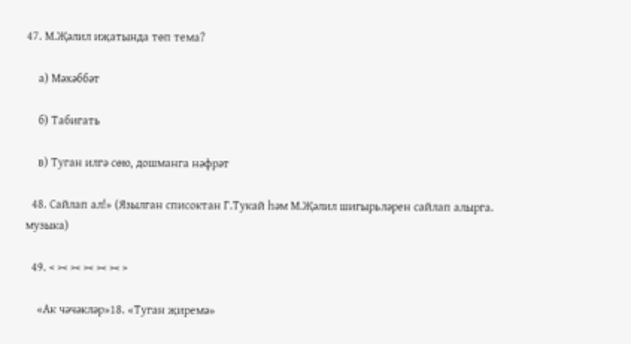47. М.Җәлил иҗатында төп тема?

    а) Мәхәббәт

    б) Табигать

    в) Туган илгә сөю, дошманга нәфрәт

  48. Сайлап ал!» (Язылган списоктан Г.Тукай һәм М.Җәлил шигырьләрен сайлап алырга. музыка)

  49. < >< >< >< >< >< >

    «Ак чәчәкләр»18. «Туган җиремә»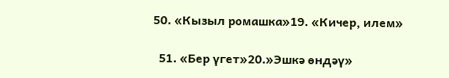50. «Кызыл ромашка»19. «Кичер, илем»

  51. «Бер үгет»20.»Эшкә өндәү»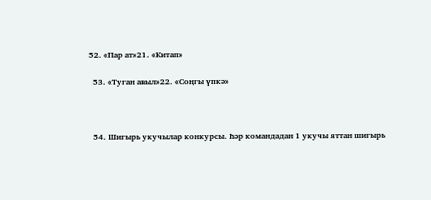52. «Пар ат»21. «Китап»

  53. «Туган авыл»22. «Соңгы үпкә»



  54. Шигырь укучылар конкурсы. Һәр командадан 1 укучы яттан шигырь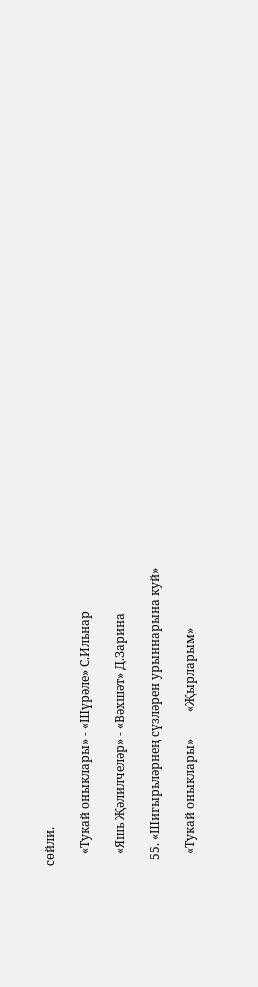сөйли.

    «Тукай оныклары» - «Шүрәле» С.Ильнар

    «Яшь Җәлилчеләр» - «Вәхшәт» Д.Зарина

  55. «Шигырьләрнең сүзләрен урыннарына куй»

    «Тукай оныклары»         «Җырларым»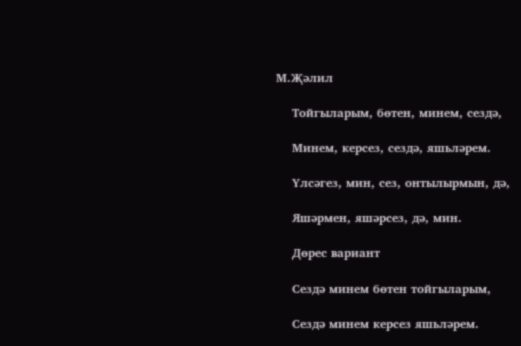М.Җәлил

    Тойгыларым, бөтен, минем, сездә,

    Минем, керсез, сездә, яшьләрем.

    Үлсәгез, мин, сез, онтылырмын, дә,

    Яшәрмен, яшәрсез, дә, мин.

    Дөрес вариант

    Сездә минем бөтен тойгыларым,

    Сездә минем керсез яшьләрем.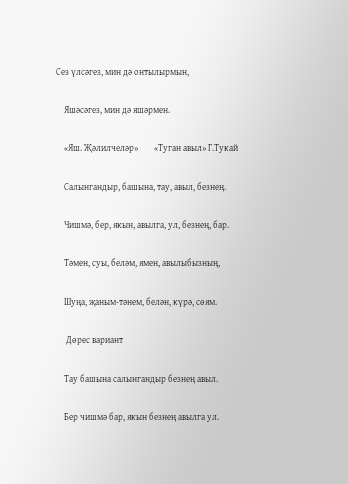Сез үлсәгез, мин дә онтылырмын,

    Яшәсәгез, мин дә яшәрмен.

    «Яш. Җәлилчеләр»        «Туган авыл» Г.Тукай

    Салынгандыр, башына, тау, авыл, безнең.

    Чишмә, бер, якын, авылга, ул, безнең, бар.

    Тәмен, суы, беләм, ямен, авылыбызның,

    Шуңа, җаным-тәнем, белән, күрә, сөям.

     Дөрес вариант

    Тау башына салынгандыр безнең авыл.

    Бер чишмә бар, якын безнең авылга ул.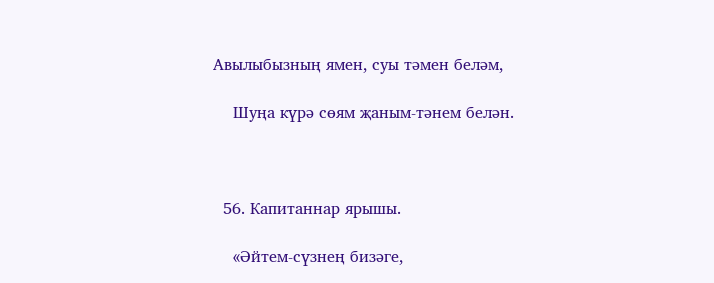Авылыбызның ямен, суы тәмен беләм,

    Шуңа күрә сөям җаным-тәнем белән.



  56. Капитаннар ярышы.

    «Әйтем-сүзнең бизәге,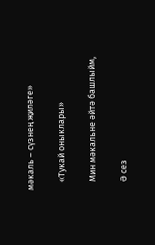мәкаль – сүзнең җиләге»

    «Тукай оныклары»

    Мин мәкальне әйтә башлыйм,

    Ә сез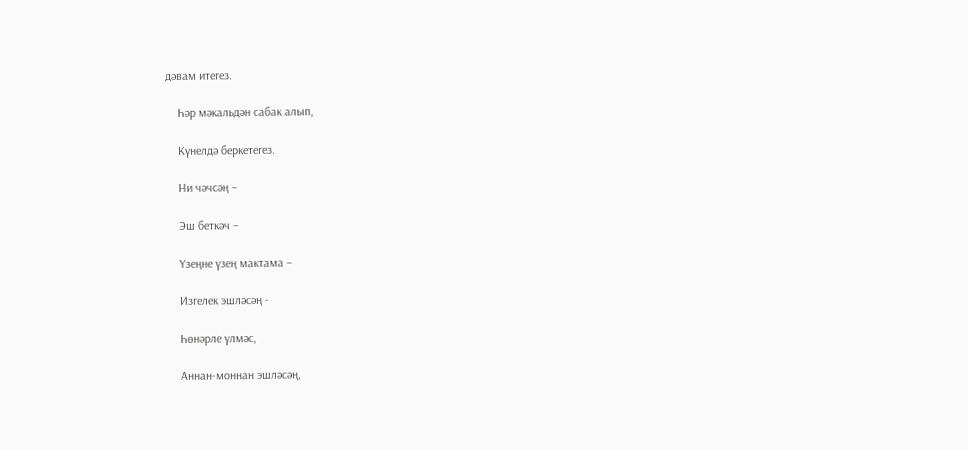дәвам итегез.

    Һәр мәкальдән сабак алып,

    Күнелдә беркетегез.

    Ни чәчсәң –

    Эш беткәч –

    Үзеңне үзең мактама –

    Изгелек эшләсәң -

    Һөнәрле үлмәс,

    Аннан-моннан эшләсәң,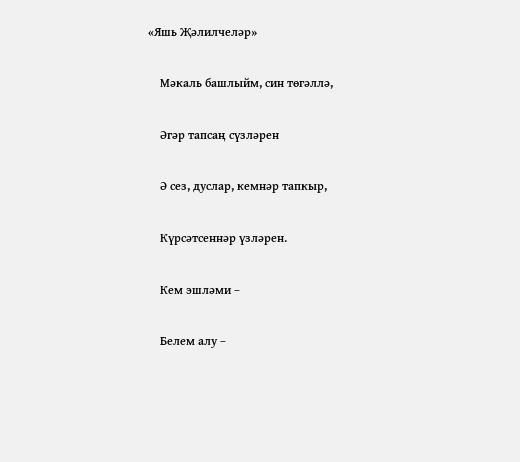«Яшь Җәлилчеләр»

    Мәкаль башлыйм, син төгәллә,

    Әгәр тапсаң сүзләрен

    Ә сез, дуслар, кемнәр тапкыр,

    Күрсәтсеннәр үзләрен.

    Кем эшләми –

    Белем алу –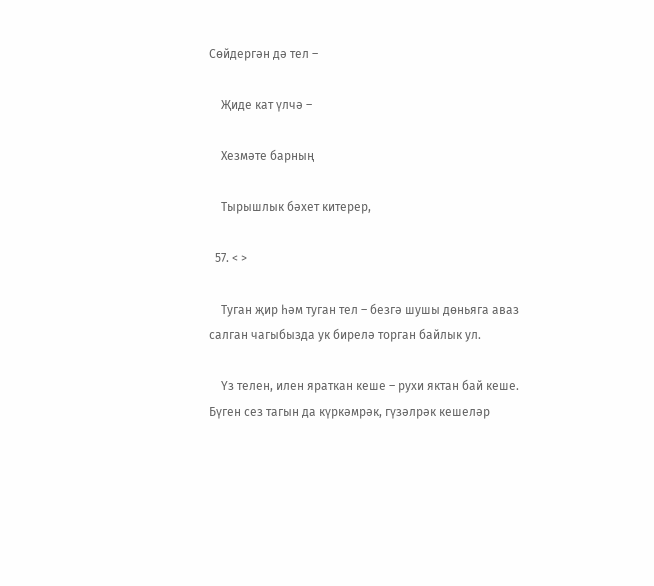Сөйдергән дә тел –

    Җиде кат үлчә –

    Хезмәте барның

    Тырышлык бәхет китерер,

  57. < >

    Туган җир һәм туган тел – безгә шушы дөньяга аваз салган чагыбызда ук бирелә торган байлык ул.

    Үз телен, илен яраткан кеше – рухи яктан бай кеше. Бүген сез тагын да күркәмрәк, гүзәлрәк кешеләр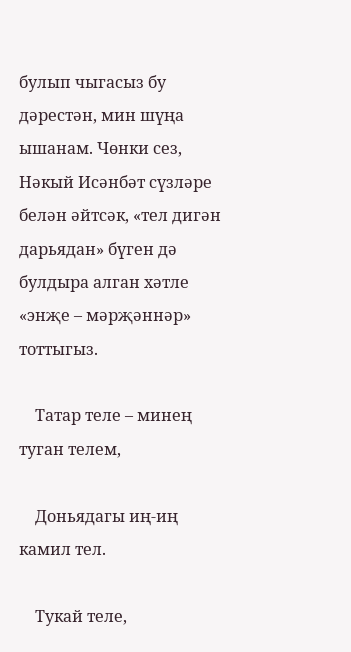булып чыгасыз бу дәрестән, мин шүңа ышанам. Чөнки сез, Нәкый Исәнбәт сүзләре белән әйтсәк, «тел дигән дарьядан» бүген дә булдыра алган хәтле «энҗе – мәрҗәннәр» тоттыгыз.

    Татар теле – минең туган телем,

    Доньядагы иң-иң камил тел.

    Тукай теле,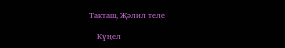Такташ, Җәлил теле

    Күңел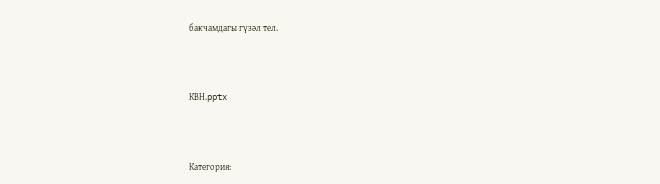бакчамдагы гүзәл тел.



КВН.pptx



Категория: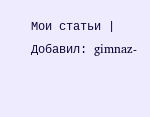Мои статьи | Добавил: gimnaz-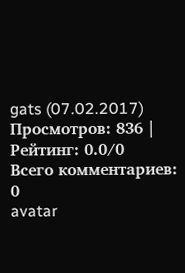gats (07.02.2017)
Просмотров: 836 | Рейтинг: 0.0/0
Всего комментариев: 0
avatar